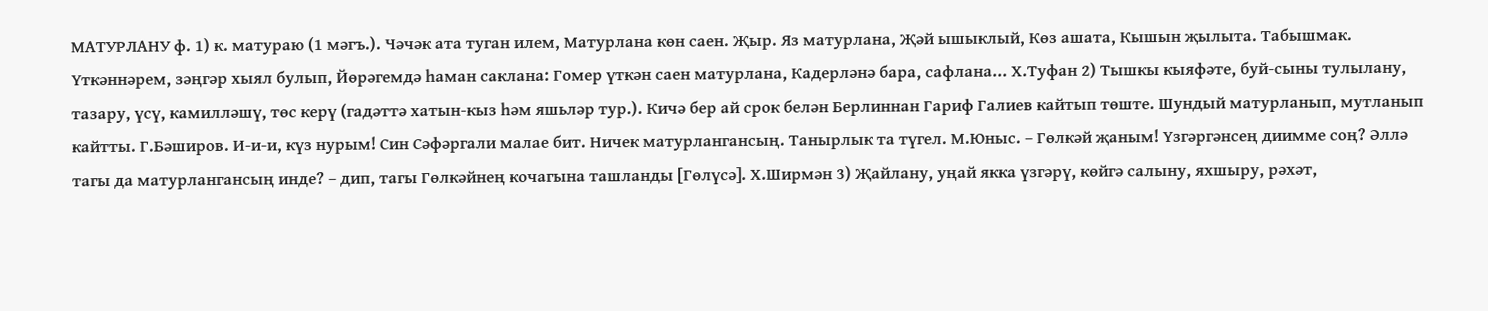МАТУРЛАНУ ф. 1) к. матураю (1 мәгъ.). Чәчәк ата туган илем, Матурлана көн саен. Җыр. Яз матурлана, Җәй ышыклый, Көз ашата, Кышын җылыта. Табышмак. Үткәннәрем, зәңгәр хыял булып, Йөрәгемдә һаман саклана: Гомер үткән саен матурлана, Кадерләнә бара, сафлана... Х.Туфан 2) Тышкы кыяфәте, буй-сыны тулылану, тазару, үсү, камилләшү, төс керү (гадәттә хатын-кыз һәм яшьләр тур.). Кичә бер ай срок белән Берлиннан Гариф Галиев кайтып төште. Шундый матурланып, мутланып кайтты. Г.Бәширов. И-и-и, күз нурым! Син Сәфәргали малае бит. Ничек матурлангансың. Танырлык та түгел. М.Юныс. – Гөлкәй җаным! Үзгәргәнсең диимме соң? Әллә тагы да матурлангансың инде? – дип, тагы Гөлкәйнең кочагына ташланды [Гөлүсә]. Х.Ширмән 3) Җайлану, уңай якка үзгәрү, көйгә салыну, яхшыру, рәхәт,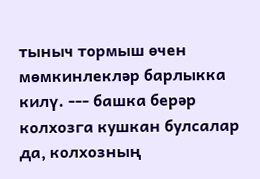тыныч тормыш өчен мөмкинлекләр барлыкка килү. --- башка берәр колхозга кушкан булсалар да, колхозның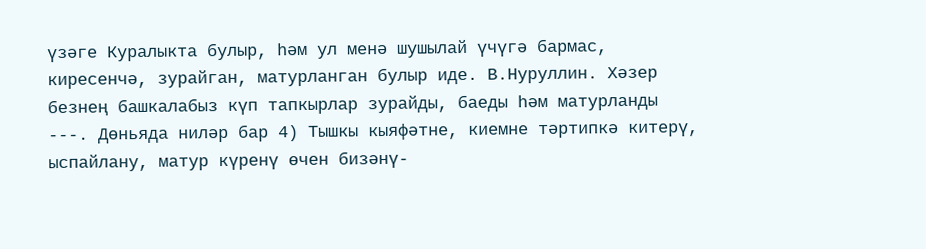үзәге Куралыкта булыр, һәм ул менә шушылай үчүгә бармас, киресенчә, зурайган, матурланган булыр иде. В.Нуруллин. Хәзер безнең башкалабыз күп тапкырлар зурайды, баеды һәм матурланды ---. Дөньяда ниләр бар 4) Тышкы кыяфәтне, киемне тәртипкә китерү, ыспайлану, матур күренү өчен бизәнү-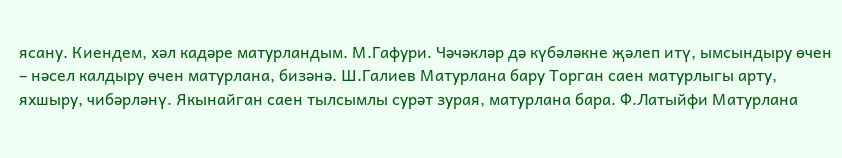ясану. Киендем, хәл кадәре матурландым. М.Гафури. Чәчәкләр дә күбәләкне җәлеп итү, ымсындыру өчен – нәсел калдыру өчен матурлана, бизәнә. Ш.Галиев Матурлана бару Торган саен матурлыгы арту, яхшыру, чибәрләнү. Якынайган саен тылсымлы сурәт зурая, матурлана бара. Ф.Латыйфи Матурлана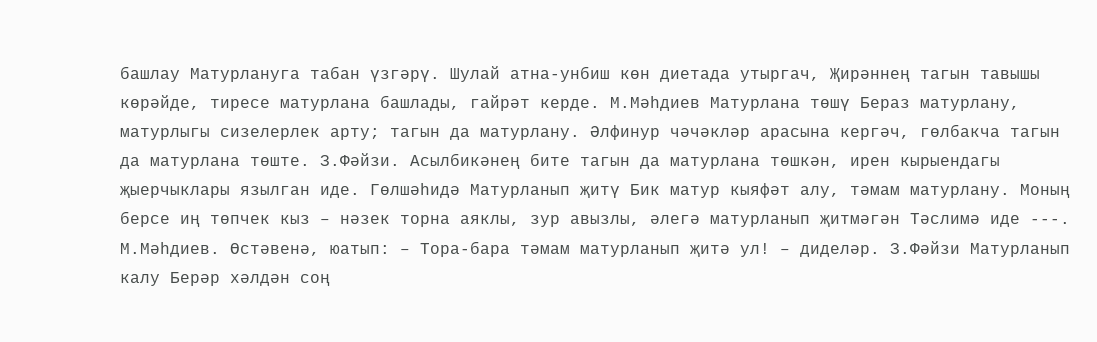башлау Матурлануга табан үзгәрү. Шулай атна-унбиш көн диетада утыргач, Җирәннең тагын тавышы көрәйде, тиресе матурлана башлады, гайрәт керде. М.Мәһдиев Матурлана төшү Бераз матурлану, матурлыгы сизелерлек арту; тагын да матурлану. Әлфинур чәчәкләр арасына кергәч, гөлбакча тагын да матурлана төште. З.Фәйзи. Асылбикәнең бите тагын да матурлана төшкән, ирен кырыендагы җыерчыклары язылган иде. Гөлшәһидә Матурланып җитү Бик матур кыяфәт алу, тәмам матурлану. Моның берсе иң төпчек кыз – нәзек торна аяклы, зур авызлы, әлегә матурланып җитмәгән Тәслимә иде ---. М.Мәһдиев. Өстәвенә, юатып: – Тора-бара тәмам матурланып җитә ул! – диделәр. З.Фәйзи Матурланып калу Берәр хәлдән соң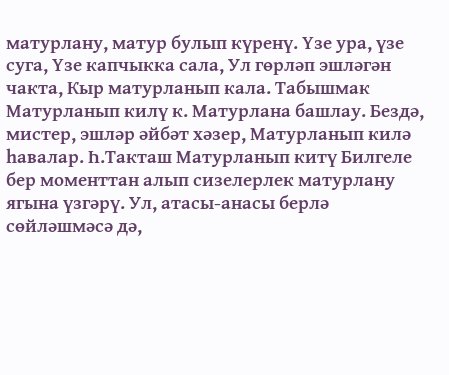матурлану, матур булып күренү. Үзе ура, үзе суга, Үзе капчыкка сала, Ул гөрләп эшләгән чакта, Кыр матурланып кала. Табышмак Матурланып килү к. Матурлана башлау. Бездә, мистер, эшләр әйбәт хәзер, Матурланып килә һавалар. Һ.Такташ Матурланып китү Билгеле бер моменттан алып сизелерлек матурлану ягына үзгәрү. Ул, атасы-анасы берлә сөйләшмәсә дә,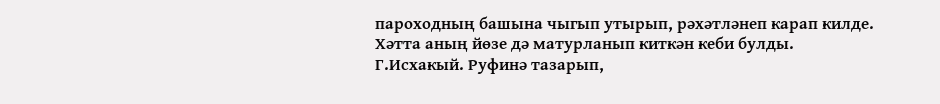пароходның башына чыгып утырып, рәхәтләнеп карап килде. Хәтта аның йөзе дә матурланып киткән кеби булды. Г.Исхакый. Руфинә тазарып,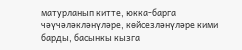матурланып китте, юкка-барга чәүчәләкләнүләре, көйсезләнүләре кими барды, басынкы кызга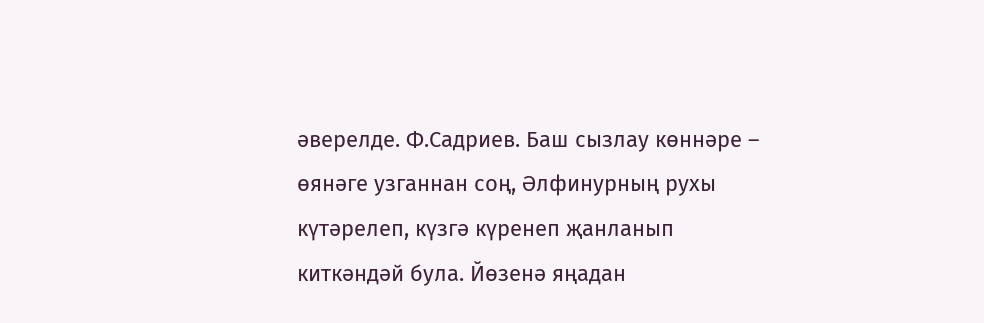әверелде. Ф.Садриев. Баш сызлау көннәре – өянәге узганнан соң, Әлфинурның рухы күтәрелеп, күзгә күренеп җанланып киткәндәй була. Йөзенә яңадан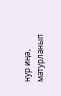нур иңә, матурланып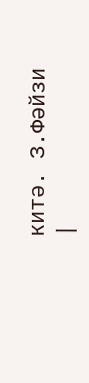китә. З.Фәйзи |